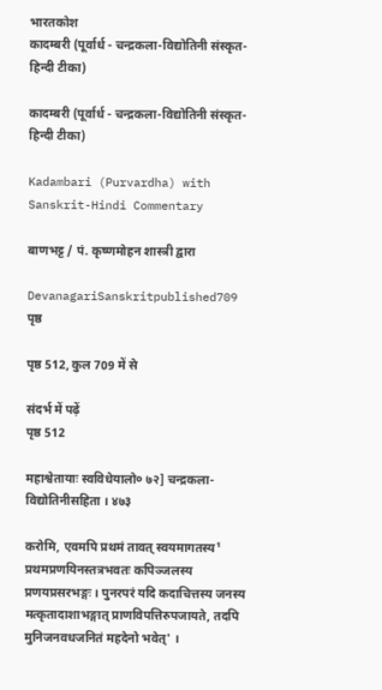भारतकोश
कादम्बरी (पूर्वार्ध - चन्द्रकला-विद्योतिनी संस्कृत-हिन्दी टीका)

कादम्बरी (पूर्वार्ध - चन्द्रकला-विद्योतिनी संस्कृत-हिन्दी टीका)

Kadambari (Purvardha) with Sanskrit-Hindi Commentary

बाणभट्ट / पं. कृष्णमोहन शास्त्री द्वारा

DevanagariSanskritpublished709 पृष्ठ

पृष्ठ 512, कुल 709 में से

संदर्भ में पढ़ें
पृष्ठ 512

महाश्वेतायाः स्वविधेयालो० ७२] चन्द्रकला-विद्योतिनीसहिता । ४७३

करोमि, एवमपि प्रथमं तावत् स्वयमागतस्य¹ प्रथमप्रणयिनस्तत्रभवतः कपिञ्जलस्य प्रणयप्रसरभङ्गः । पुनरपरं यदि कदाचित्तस्य जनस्य मत्कृतादाशाभङ्गात् प्राणविपत्तिरुपजायते, तदपि मुनिजनवधजनितं महदेनो भवेत्' ।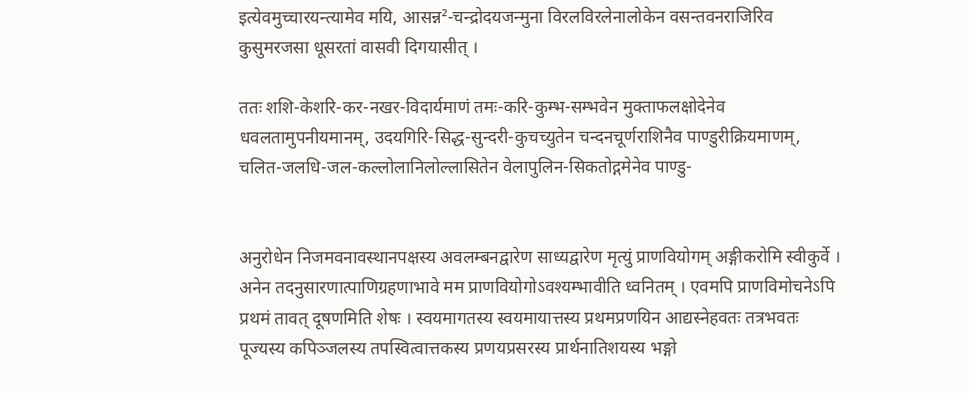इत्येवमुच्चारयन्त्यामेव मयि, आसन्न²-चन्द्रोदयजन्मुना विरलविरलेनालोकेन वसन्तवनराजिरिव कुसुमरजसा धूसरतां वासवी दिगयासीत् ।

ततः शशि-केशरि-कर-नखर-विदार्यमाणं तमः-करि-कुम्भ-सम्भवेन मुक्ताफलक्षोदेनेव धवलतामुपनीयमानम्, उदयगिरि-सिद्ध-सुन्दरी-कुचच्युतेन चन्दनचूर्णराशिनैव पाण्डुरीक्रियमाणम्, चलित-जलधि-जल-कल्लोलानिलोल्लासितेन वेलापुलिन-सिकतोद्गमेनेव पाण्डु-


अनुरोधेन निजमवनावस्थानपक्षस्य अवलम्बनद्वारेण साध्यद्वारेण मृत्युं प्राणवियोगम् अङ्गीकरोमि स्वीकुर्वे । अनेन तदनुसारणात्पाणिग्रहणाभावे मम प्राणवियोगोऽवश्यम्भावीति ध्वनितम् । एवमपि प्राणविमोचनेऽपि प्रथमं तावत् दूषणमिति शेषः । स्वयमागतस्य स्वयमायात्तस्य प्रथमप्रणयिन आद्यस्नेहवतः तत्रभवतः पूज्यस्य कपिञ्जलस्य तपस्वित्वात्तकस्य प्रणयप्रसरस्य प्रार्थनातिशयस्य भङ्गो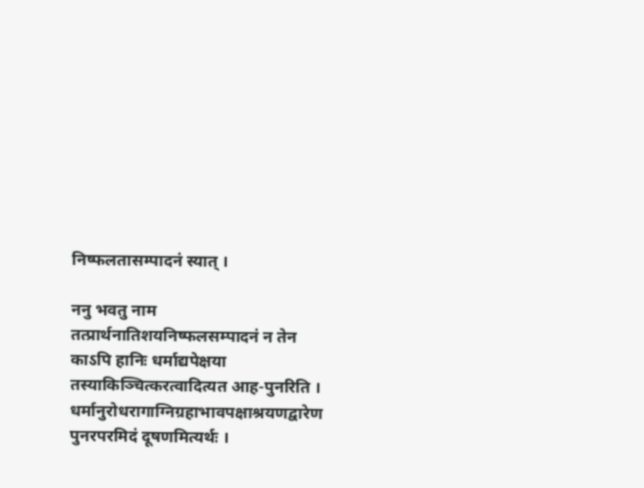निष्फलतासम्पादनं स्यात् ।

ननु भवतु नाम तत्प्रार्थनातिशयनिष्फलसम्पादनं न तेन काऽपि हानिः धर्माद्यपेक्षया तस्याकिञ्चित्करत्वादित्यत आह-पुनरिति । धर्मानुरोधरागाग्निग्रहाभावपक्षाश्रयणद्वारेण पुनरपरमिदं दूषणमित्यर्थः ।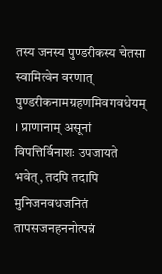तस्य जनस्य पुण्डरीकस्य चेतसा स्वामित्वेन वरणात् पुण्डरीकनामग्रहणमिवगवधेयम् । प्राणानाम् असूनां विपत्तिर्विनाशः उपजायते भवेत्, तदपि तदापि मुनिजनवधजनितं तापसजनहननोत्पन्नं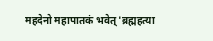महदेनो महापातकं भवेत् 'ब्रह्महत्या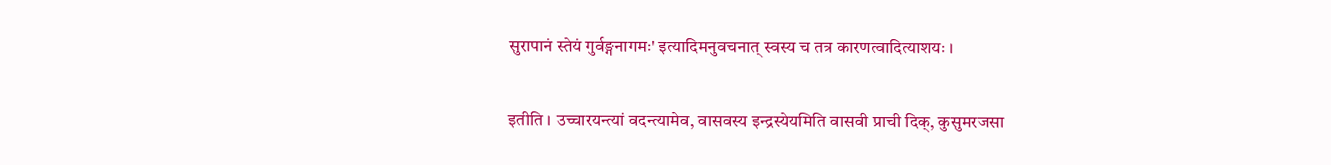सुरापानं स्तेयं गुर्वङ्गनागमः' इत्यादिमनुवचनात् स्वस्य च तत्र कारणत्वादित्याशयः ।

इतीति । उच्चारयन्त्यां वदन्त्यामेव, वासवस्य इन्द्रस्येयमिति वासवी प्राची दिक्, कुसुमरजसा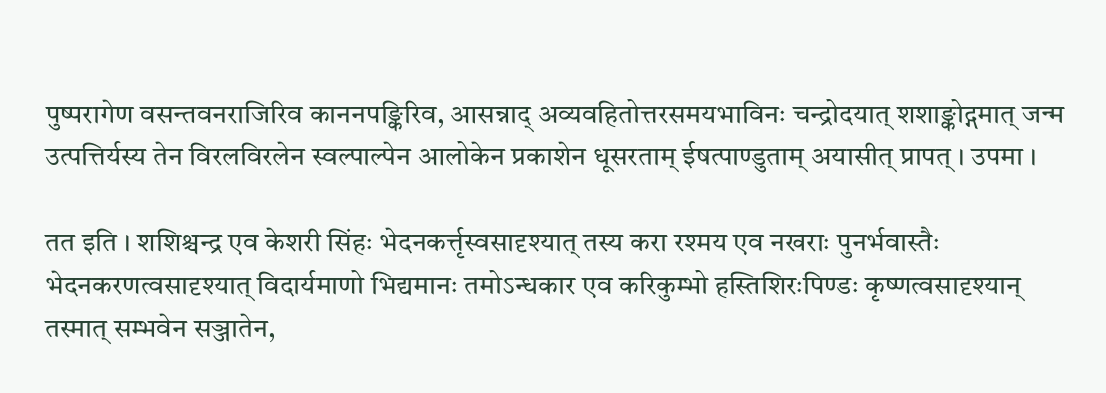पुष्परागेण वसन्तवनराजिरिव काननपङ्किरिव, आसन्नाद् अव्यवहितोत्तरसमयभाविनः चन्द्रोदयात् शशाङ्कोद्गमात् जन्म उत्पत्तिर्यस्य तेन विरलविरलेन स्वल्पाल्पेन आलोकेन प्रकाशेन धूसरताम् ईषत्पाण्डुताम् अयासीत् प्रापत् । उपमा ।

तत इति । शशिश्चन्द्र एव केशरी सिंहः भेदनकर्त्तृस्वसादृश्यात् तस्य करा रश्मय एव नखराः पुनर्भवास्तैः भेदनकरणत्वसादृश्यात् विदार्यमाणो भिद्यमानः तमोऽन्धकार एव करिकुम्भो हस्तिशिरःपिण्डः कृष्णत्वसादृश्यान् तस्मात् सम्भवेन सञ्जातेन,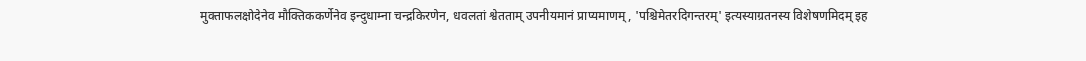मुक्ताफलक्षोदेनेव मौक्तिककर्णेनेव इन्दुधाम्ना चन्द्रकिरणेन, धवलतां श्वेतताम् उपनीयमानं प्राप्यमाणम्, 'पश्चिमेतरदिगन्तरम्' इत्यस्याग्रतनस्य विशेषणमिदम् इह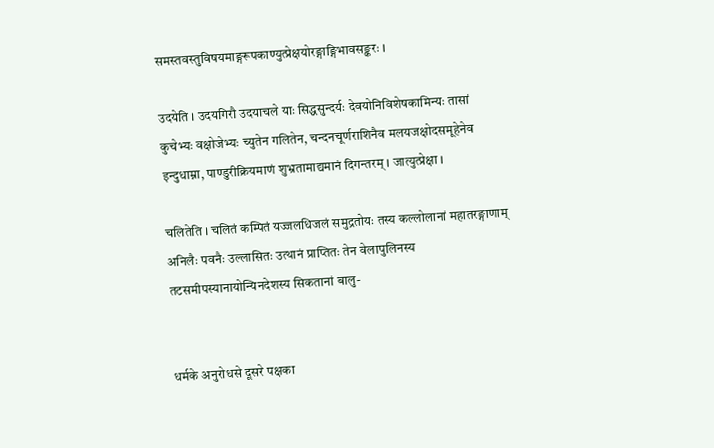समस्तवस्तुविषयमाङ्गरूपकाण्युत्प्रेक्षयोरङ्गाङ्गिभावसङ्करः ।

उदयेति । उदयगिरौ उदयाचले याः सिद्धसुन्दर्यः देवयोनिविशेषकामिन्यः तासां कुचेभ्यः वक्षोजेभ्यः च्युतेन गलितेन, चन्दनचूर्णराशिनैव मलयजक्षोदसमूहेनेव इन्दुधाम्ना, पाण्डुरीक्रियमाणं शुभ्रतामाद्यमानं दिगन्तरम् । जात्युत्प्रेक्षा ।

चलितेति । चलितं कम्पितं यज्जलधिजलं समुद्रतोयः तस्य कल्लोलानां महातरङ्गाणाम् अनिलैः पवनैः उल्लासितः उत्थानं प्राप्तितः तेन वेलापुलिनस्य तटसमीपस्यानायोन्यिनदेशस्य सिकतानां बालु-


धर्मके अनुरोधसे दूसरे पक्षका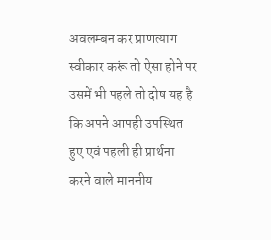अवलम्बन कर प्राणत्याग स्वीकार करूं तो ऐसा होने पर उसमें भी पहले तो दोष यह है कि अपने आपही उपस्थित हुए एवं पहली ही प्रार्थना करने वाले माननीय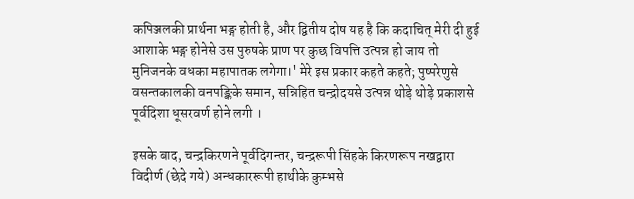कपिञ्जलकी प्रार्थना भङ्ग होती है, और द्वितीय दोष यह है कि कदाचित् मेरी दी हुई आशाके भङ्ग होनेसे उस पुरुषके प्राण पर कुछ विपत्ति उत्पन्न हो जाय तो मुनिजनके वधका महापातक लगेगा।' मेरे इस प्रकार कहते कहते; पुष्परेणुसे वसन्तकालकी वनपङ्किके समान, सन्निहित चन्द्रोदयसे उत्पन्न थोड़े थोड़े प्रकाशसे पूर्वदिशा धूसरवर्ण होने लगी ।

इसके बाद, चन्द्रकिरणने पूर्वदिगन्तर, चन्द्ररूपी सिंहके किरणरूप नखद्वारा विदीर्ण (छेदे गये) अन्धकाररूपी हाथीके कुम्भसे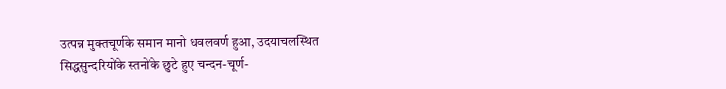उत्पन्न मुक्तचूर्णके समान मानो धवलवर्ण हुआ, उदयाचलस्थित सिद्धसुन्दरियोंके स्तनोंके छुटे हुए चन्दन-चूर्ण-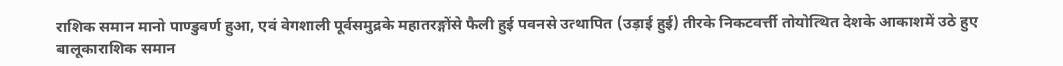राशिक समान मानो पाण्डुवर्ण हुआ, एवं वेगशाली पूर्वसमुद्रके महातरङ्गोंसे फैली हुई पवनसे उत्थापित (उड़ाई हुई) तीरके निकटवर्त्ती तोयोत्थित देशके आकाशमें उठे हुए बालूकाराशिक समान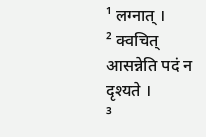¹ लग्नात् ।
² क्वचित् आसन्नेति पदं न दृश्यते ।
³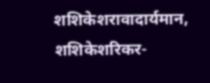शशिकेशरावादार्यमान, शशिकेशरिकर-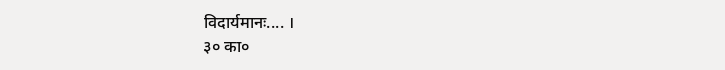विदार्यमानः.... ।
३० का०